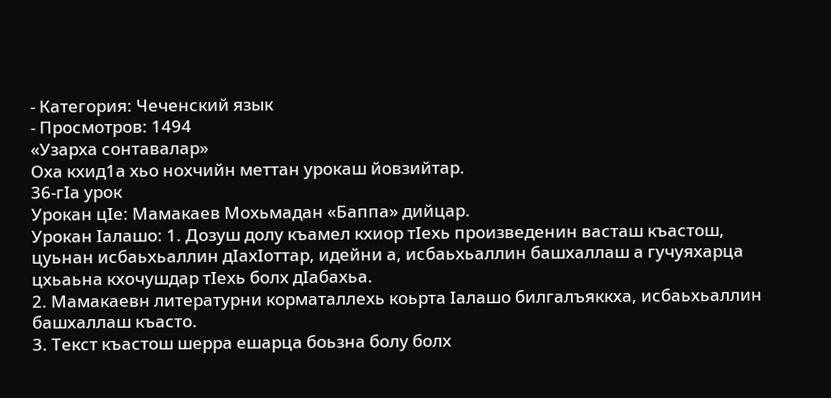- Категория: Чеченский язык
- Просмотров: 1494
«Узарха сонтавалар»
Оха кхид1а хьо нохчийн меттан урокаш йовзийтар.
36-гIа урок
Урокан цIе: Мамакаев Мохьмадан «Баппа» дийцар.
Урокан Iалашо: 1. Дозуш долу къамел кхиор тIехь произведенин васташ къастош, цуьнан исбаьхьаллин дIахIоттар, идейни а, исбаьхьаллин башхаллаш а гучуяхарца цхьаьна кхочушдар тIехь болх дIабахьа.
2. Мамакаевн литературни корматаллехь коьрта Iалашо билгалъяккха, исбаьхьаллин башхаллаш къасто.
3. Текст къастош шерра ешарца боьзна болу болх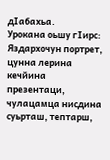дIабахьа.
Урокана оьшу гIирс: Яздархочун портрет, цунна лерина кечйина презентаци, чулацамца нисдина суьрташ, тептарш,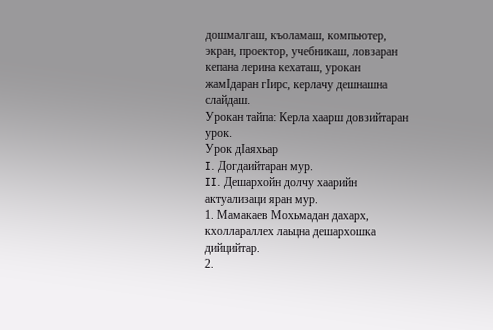дошмалгаш, къоламаш, компьютер, экран, проектор, учебникаш, ловзаран кепана лерина кехаташ, урокан жамIдаран гIирс, керлачу дешнашна слайдаш.
Урокан тайпа: Керла хаарш довзийтаран урок.
Урок дIаяхьар
I. Догдаийтаран мур.
II. Дешархойн долчу хаарийн актуализаци яран мур.
1. Мамакаев Мохьмадан дахарх, кхоллараллех лаьцна дешархошка дийцийтар.
2.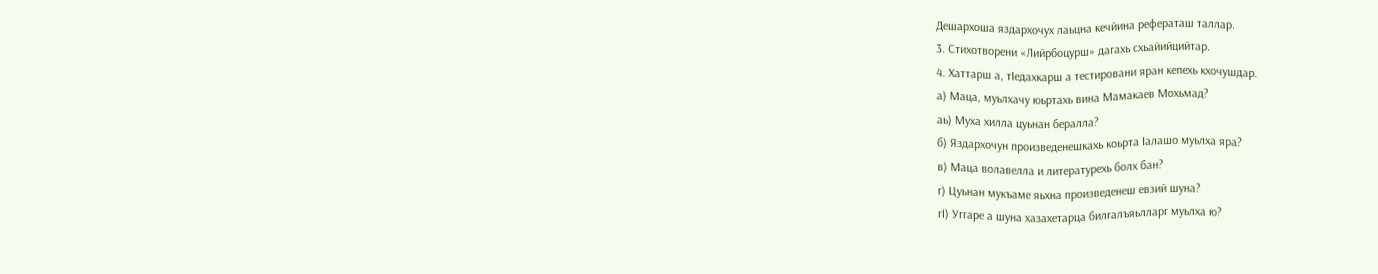Дешархоша яздархочух лаьцна кечйина рефераташ таллар.
3. Стихотворени «Лийрбоцурш» дагахь схьайийцийтар.
4. Хаттарш а, тIедахкарш а тестировани яран кепехь кхочушдар.
а) Маца, муьлхачу юьртахь вина Мамакаев Мохьмад?
аь) Муха хилла цуьнан бералла?
б) Яздархочун произведенешкахь коьрта Iалашо муьлха яра?
в) Маца волавелла и литературехь болх бан?
г) Цуьнан мукъаме яьхна произведенеш евзий шуна?
гI) Уггаре а шуна хазахетарца билгалъяьлларг муьлха ю?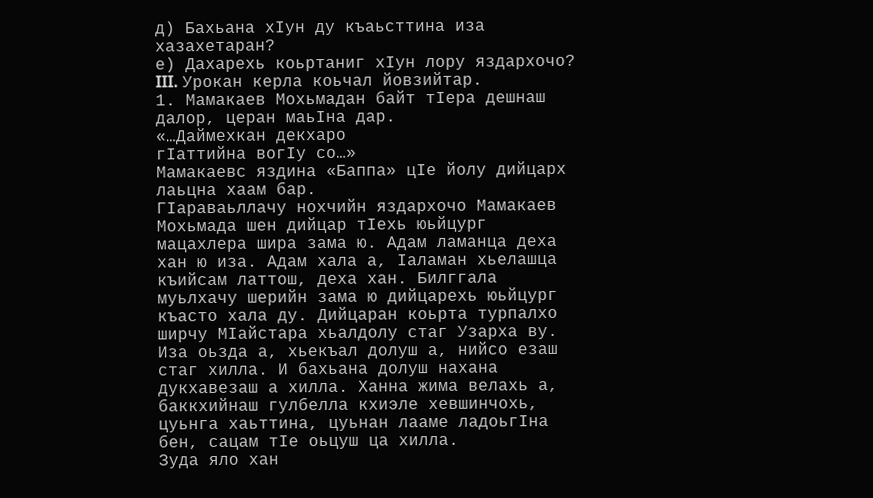д) Бахьана хIун ду къаьсттина иза хазахетаран?
е) Дахарехь коьртаниг хIун лору яздархочо?
III. Урокан керла коьчал йовзийтар.
1. Мамакаев Мохьмадан байт тIера дешнаш далор, церан маьIна дар.
«…Даймехкан декхаро
гIаттийна вогIу со…»
Мамакаевс яздина «Баппа» цIе йолу дийцарх лаьцна хаам бар.
ГIараваьллачу нохчийн яздархочо Мамакаев Мохьмада шен дийцар тIехь юьйцург мацахлера шира зама ю. Адам ламанца деха хан ю иза. Адам хала а, Iаламан хьелашца къийсам латтош, деха хан. Билггала муьлхачу шерийн зама ю дийцарехь юьйцург къасто хала ду. Дийцаран коьрта турпалхо ширчу МIайстара хьалдолу стаг Узарха ву. Иза оьзда а, хьекъал долуш а, нийсо езаш стаг хилла. И бахьана долуш нахана дукхавезаш а хилла. Ханна жима велахь а, баккхийнаш гулбелла кхиэле хевшинчохь, цуьнга хаьттина, цуьнан лааме ладоьгIна бен, сацам тIе оьцуш ца хилла.
Зуда яло хан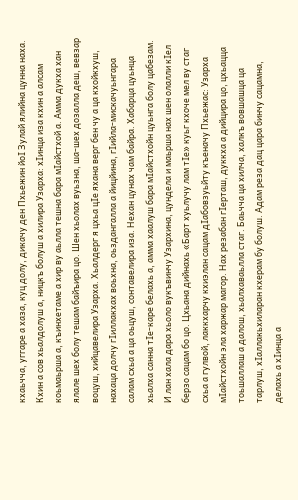кхаьчча, уггаре а хаза, куц долу, дикачу ден Пхьежин йоI Зулай ялийна цунна наха.
Кхин а сов хьалдолуш а, ницкъ болуш а хилира Узарха: хIинца иза кхин а алсам коьмаьрша а, къинхетаме а хир ву аьлла тешна бара мIайстхой а. Амма дукха хан ялале шех болу тешам байъира цо. Шен хьолах вуьзна, ша-шех дозалла деш, вевзар воцуш, хийцавелира Узарха. Хьалдерг я цхьа цIе яхана верг бен чу а ца кхойкхуш, нахаца долчу гIиллакхах воьхна, оьздангалла а йицйина, гIийла-мискачуьнгара салам схьа а ца оьцуш, сонтавелира иза. Нехан цунах чам байра. Хабарца цуьнца хьалха санна тIе-каре белахь а, амма хаалуш бара мIайстхойн цуьнга болу цабезам. И лан хала дара хьоло вукъвинчу Узархина, цундела и маьрша нах шен олалли кIел берзо сацам бо цо. Цхьана дийнахь «Барт хуьлучу лам тIе» куьг кхоче мел ву стаг схьа а гулвой, лаккхарчу кхиэлан сацам дIабовзуьйту къеначу Пхьежас: Узарха мIайстхойн эла харжар магор. Нах резабан гIерташ, дуккха а дийцира цо, цхьацца тоьшаллаш а далош, хьалхаваьлла стаг. Баьчча ца хилча, халкъ вовшашца ца тарлуш, хIаллакьхиларан кхерам бу болуш. Адам реза дац цара бинчу сацамна, делахь а хIинца а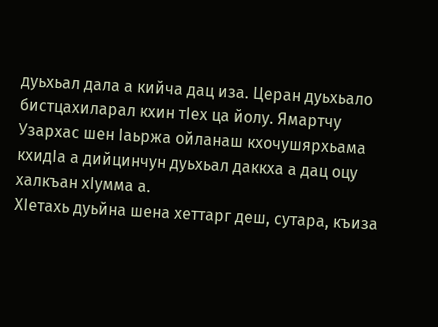дуьхьал дала а кийча дац иза. Церан дуьхьало бистцахиларал кхин тIех ца йолу. Ямартчу Узархас шен Iаьржа ойланаш кхочушярхьама кхидIа а дийцинчун дуьхьал даккха а дац оцу халкъан хIумма а.
ХIетахь дуьйна шена хеттарг деш, сутара, къиза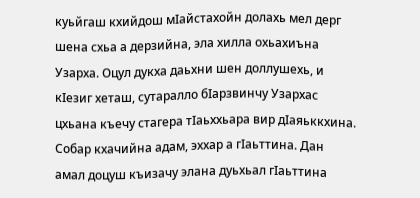куьйгаш кхийдош мIайстахойн долахь мел дерг шена схьа а дерзийна, эла хилла охьахиъна Узарха. Оцул дукха даьхни шен доллушехь, и кIезиг хеташ, сутаралло бIарзвинчу Узархас цхьана къечу стагера тIаьххьара вир дIаяьккхина. Собар кхачийна адам, эххар а гIаьттина. Дан амал доцуш къизачу элана дуьхьал гIаьттина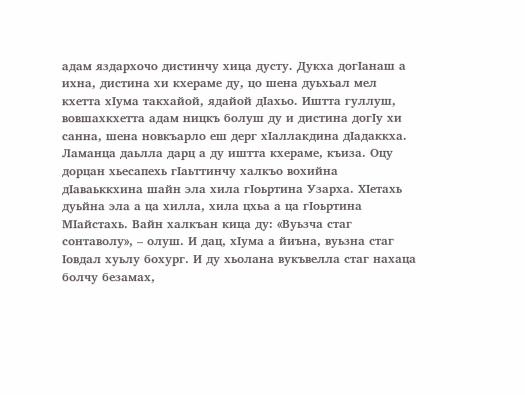адам яздархочо дистинчу хица дусту. Дукха догIанаш а ихна, дистина хи кхераме ду, цо шена дуьхьал мел кхетта хIума такхайой, ядайой дIахьо. Иштта гуллуш, вовшахкхетта адам ницкъ болуш ду и дистина догIу хи санна, шена новкъарло еш дерг хIаллакдина дIадаккха. Ламанца даьлла дарц а ду иштта кхераме, къиза. Оцу дорцан хьесапехь гIаьттинчу халкъо вохийна дIаваьккхина шайн эла хила гIоьртина Узарха. ХIетахь дуьйна эла а ца хилла, хила цхьа а ца гIоьртина МIайстахь. Вайн халкъан кица ду: «Вуьзча стаг сонтаволу», – олуш. И дац, хIума а йиъна, вуьзна стаг Iовдал хуьлу бохург. И ду хьолана вукъвелла стаг нахаца болчу безамах,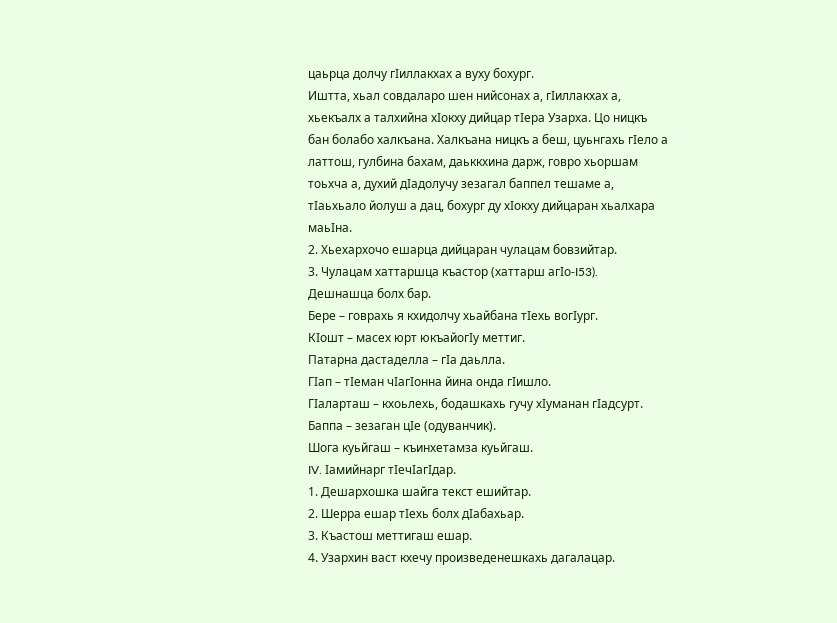цаьрца долчу гIиллакхах а вуху бохург.
Иштта, хьал совдаларо шен нийсонах а, гIиллакхах а, хьекъалх а талхийна хIокху дийцар тIера Узарха. Цо ницкъ бан болабо халкъана. Халкъана ницкъ а беш, цуьнгахь гIело а латтош, гулбина бахам, даьккхина дарж, говро хьоршам тоьхча а, духий дIадолучу зезагал баппел тешаме а, тIаьхьало йолуш а дац, бохург ду хIокху дийцаран хьалхара маьIна.
2. Хьехархочо ешарца дийцаран чулацам бовзийтар.
3. Чулацам хаттаршца къастор (хаттарш агIо-I53).
Дешнашца болх бар.
Бере – говрахь я кхидолчу хьайбана тIехь вогIург.
КIошт – масех юрт юкъайогIу меттиг.
Патарна дастаделла – гIа даьлла.
ГIап – тIеман чIагIонна йина онда гIишло.
ГIаларташ – кхоьлехь, бодашкахь гучу хIуманан гIадсурт.
Баппа – зезаган цIе (одуванчик).
Шога куьйгаш – къинхетамза куьйгаш.
IV. Iамийнарг тIечIагIдар.
1. Дешархошка шайга текст ешийтар.
2. Шерра ешар тIехь болх дIабахьар.
3. Къастош меттигаш ешар.
4. Узархин васт кхечу произведенешкахь дагалацар.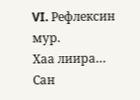VI. Рефлексин мур.
Хаа лиира…
Сан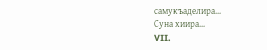самукъаделира…
Суна хиира…
VII.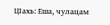ЦIахь: Еша, чулацам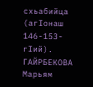схьабийца (агIонаш 146-153-гIий).
ГАЙРБЕКОВА Марьям